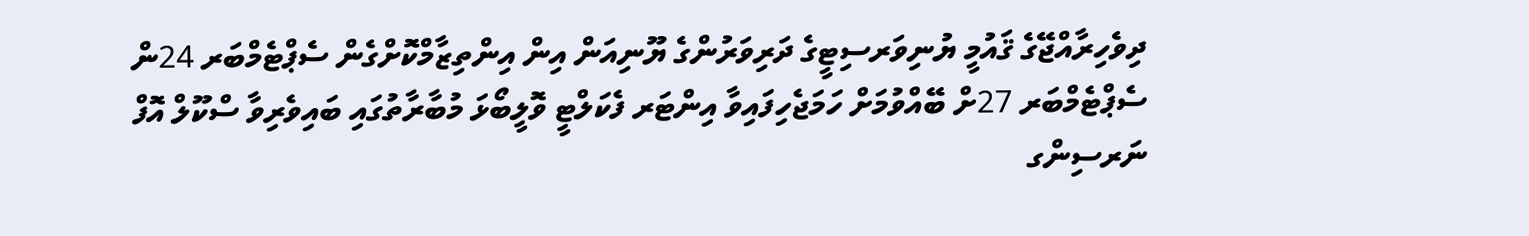ދިވެހިރާއްޖޭގެ ޤައުމީ ޔުނިވަރސިޓީގެ ދަރިވަރުންގެ ޔޫނިއަން އިން އިންތިޒާމްކޮށްގެން ސެޕްޓެމްބަރ 24ން ސެޕްޓެމްބަރ 27ށް ބޭއްވުމަށް ހަމަޖެހިފައިވާ އިންޓަރ ފެކަލްޓީ ވޮލީބޯޅަ މުބާރާތުގައި ބައިވެރިވާ ސްކޫލް އޮފް ނަރސިންގ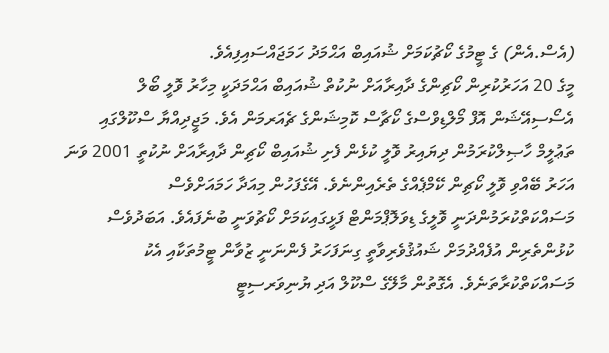(އެސް.އެން) ގެ ޓީމުގެ ކޯޗުކަމަށް ޝުއައިބް އަޙްމަދު ހަމަޖައްސައިފިއެވެ.
މީގެ 20 އަހަރުކުރިން ކޯޗިންގެ ދާއިރާއަށް ނުކުތް ޝުއައިބް އަޙްމަދަކީ މިހާރު ވޮލީ ބޯލް އެސޯސިއޭޝަން އޮފް މޯލްޑިވްސްގެ ކޯޗާސް ކޮމިޝަންގެ ޗެއަރމަން އެވެ. މަޖީދިއްޔާ ސްކޫލްގައި ތަޢުލީމް ހާޞިލްކުރަމުން ދިޔައިރު ވޮލީ ކުޅެން ފެށި ޝުއައިބް ކޯޗިން ދާއިރާއަށް ނުކުތީ 2001 ވަނަ އަހަރު ބޭއްވި ވޮލީ ކޯޗިން ކޭމްޕެއްގެ ތެރެއިންނެވެ. އޭގެފަހުން މިއަދާ ހަމައަށްވެސް މަސައްކަތްކުރަމުންދަނީ ވޮލީގެ ޑިވަލޮޕްމަންޓް ފަޅީގައިކަމަށް ކޯޗުވަނީ ބުނެފައެވެ. އަބަދުވެސް ކުޅުންތެރިން އުފެއްދުމަށް ޝައުޤުވެރިވާތީ ގިނަފަހަރު ފެންނަނީ ޒުވާން ޓީމުތަކާއި އެކު މަސައްކަތްކުރާތަނެވެ. އެގޮތުން މާލޭގެ ސްކޫލް އަދި ޔުނިވަރސިޓީ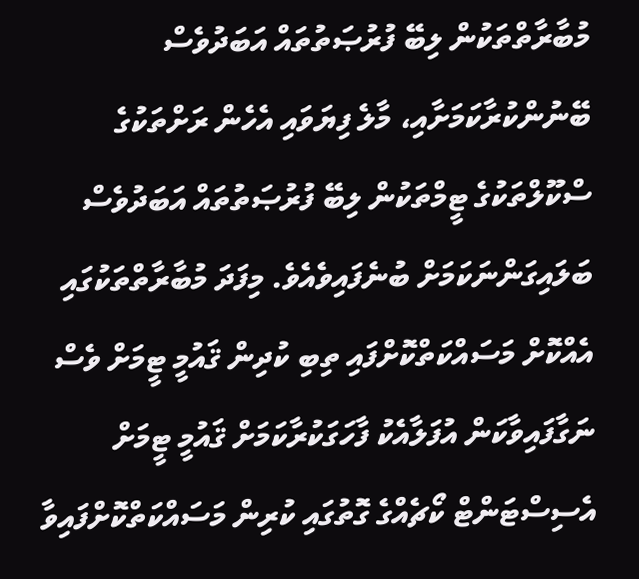މުބާރާތްތަކުން ލިބޭ ފުރުޞަތުތައް އަބަދުވެސް ބޭނުންކުރާކަމަށާއި، މާލެ ފިޔަވައި އެހެން ރަށްތަކުގެ ސްކޫލްތަކުގެ ޓީމްތަކުން ލިބޭ ފުރުޞަތުތައް އަބަދުވެސް ބަލައިގަންނަކަމަށް ބުނެފައިވެއެވެ. މިފަދަ މުބާރާތްތަކުގައި އެއްކޮށް މަސައްކަތްކޮށްފައި ތިބި ކުދިން ޤައުމީ ޓީމަށް ވެސް ނަގާފައިވާކަން އުފަލާއެކު ފާހަގަކުރާކަމަށް ޤައުމީ ޓީމަށް އެސިސްޓަންޓް ކޯޗެއްގެ ގޮތުގައި ކުރިން މަސައްކަތްކޮށްފައިވާ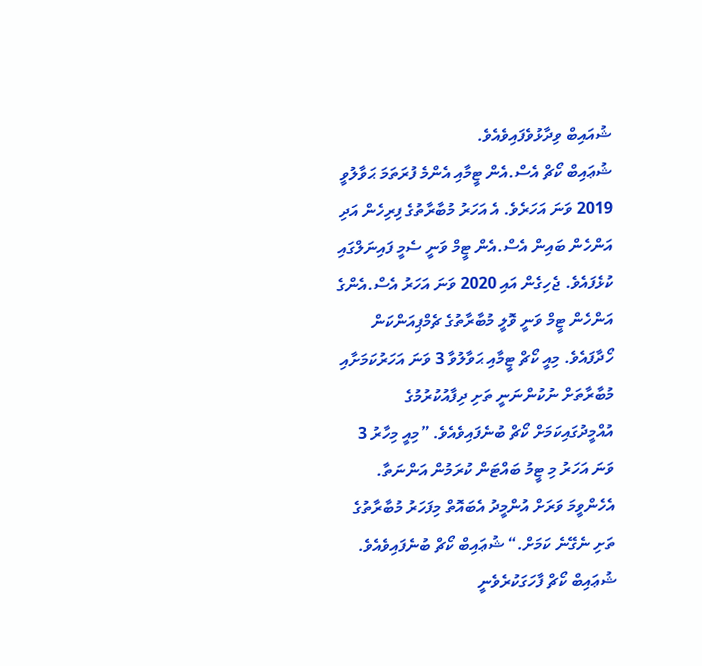ޝުއައިބް ވިދާޅުވެފައިވެއެވެ.
ޝުޢައިބް ކޯޗް އެސް.އެން ޓީމާއި އެންމެ ފުރަތަމަ ޙަވާލުވީ 2019 ވަނަ އަހަރެވެ. އެ އަހަރު މުބާރާތުގެ ފިރިހެން އަދި އަންހެން ބައިން އެސް.އެން ޓީމް ވަނީ ސެމީ ފައިނަލްގައި ކުޅެފައެވެ. ޖެހިގެން އައި 2020 ވަނަ އަހަރު އެސް.އެންގެ އަންހެން ޓީމް ވަނީ ވޮލީ މުބާރާތުގެ ޗެމްޕިއަންކަން ހޯދާފައެވެ. މިއީ ކޯޗް ޓީމާއި ޙަވާލުވާ 3 ވަނަ އަހަރުކަމަށާއި މުބާރާތަށް ނުކުންނަނީ ތަށި ދިފާއުކުރުމުގެ އުއްމީދުގައިކަމަށް ކޯޗް ބުނެފައިވެއެވެ. ”މިއީ މިހާރު 3 ވަނަ އަހަރު މި ޓީމު ބައްޓަން ކުރަމުން އަންނަތާ. އެހެންވީމަ ވަރަށް އުންމީދު އެބައޮތް މިފަހަރު މުބާރާތުގެ ތަށި ނެގޭނެ ކަމަށް.“ ޝުޢައިބް ކޯޗް ބުނެފައިވެއެވެ.
ޝުޢައިބް ކޯޗް ފާހަގަކުރެވެނީ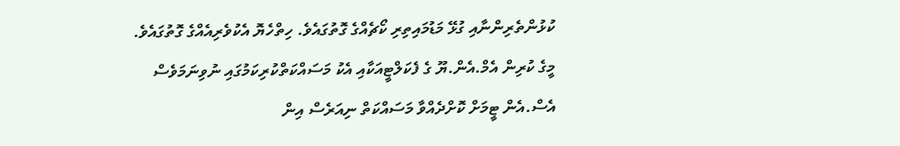ކުޅުންތެރިންނާއި ގުޅޭ މަޑުމައިތިރި ކޯޗެއްގެ ގޮތުގައެވެ. ހިތްހެޔޮ އެކުވެރިއެއްގެ ގޮތުގައެވެ. މީގެ ކުރިން އެމް.އެން.ޔޫ ގެ ފެކަލްޓީއަކާއި އެކު މަސައްކަތްކުރިކަމުގައި ނުވިނަމަވެސް އެސް.އެން ޓީމަށް ކޮށްދެއްވާ މަސައްކަތް ނިއަރެސް އިން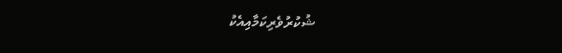ޝުކުރުވެރިކަމާއިއެކު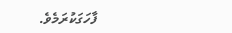ފާހަގަކުރަމެވެ.